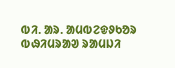ᱵᱤ. ᱟᱨ. ᱟᱢᱵᱮᱫᱽᱠᱚᱨ
ᱵᱷᱤᱢᱨᱟᱣ ᱨᱟᱢᱡᱤ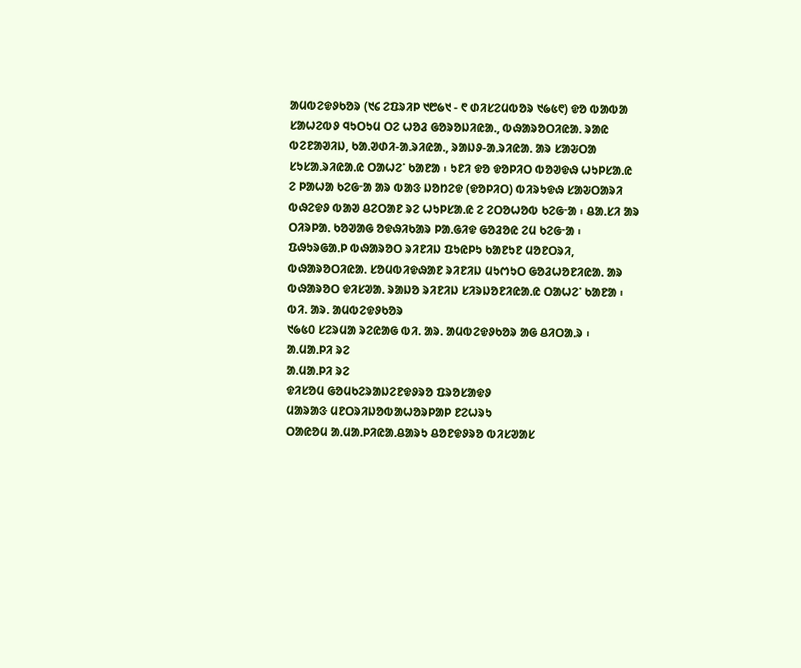ᱟᱢᱵᱮᱫᱽᱠᱚᱨ (᱑᱔ ᱮᱯᱨᱤᱞ ᱑᱘᱙᱑ - ᱖ ᱰᱤᱥᱮᱢᱵᱚᱨ ᱑᱙᱕᱖) ᱫᱚ ᱵᱟᱵᱟ ᱥᱟᱦᱮᱵᱽ ᱧᱩᱛᱩᱢ ᱛᱮ ᱦᱚᱲ ᱜᱚᱨᱚᱡᱤᱭᱟᱹ, ᱵᱷᱟᱨᱚᱛᱤᱭᱟᱹ ᱨᱟᱭ ᱵᱮᱱᱟᱣᱤᱡ, ᱠᱟᱹᱣᱰᱤ-ᱟᱹᱨᱤᱭᱟᱹ, ᱨᱟᱡᱽ-ᱟᱹᱨᱤᱭᱟᱹ ᱟᱨ ᱥᱟᱶᱛᱟ ᱥᱩᱥᱟᱹᱨᱤᱭᱟᱹᱭ ᱛᱟᱦᱮᱸ ᱠᱟᱱᱟ ᱾ ᱩᱱᱤ ᱫᱚ ᱫᱚᱞᱤᱛ ᱵᱚᱣᱫᱷ ᱦᱩᱞᱥᱟᱹᱭ ᱮ ᱞᱟᱦᱟ ᱠᱮᱜᱼᱟ ᱟᱨ ᱵᱟᱝ ᱡᱚᱴᱮᱫ (ᱫᱚᱞᱤᱛ) ᱵᱤᱨᱩᱫᱷ ᱥᱟᱶᱛᱟᱨᱤ ᱵᱷᱮᱫᱽ ᱵᱟᱣ ᱪᱮᱛᱟᱱ ᱨᱮ ᱦᱩᱞᱥᱟᱹᱭ ᱮ ᱮᱛᱚᱦᱚᱵ ᱠᱮᱜᱼᱟ ᱾ ᱪᱟᱹᱥᱤ ᱟᱨ ᱛᱤᱨᱞᱟᱹ ᱠᱚᱣᱟᱜ ᱚᱫᱷᱤᱠᱟᱨ ᱞᱟᱹᱜᱤᱫ ᱜᱚᱲᱚᱭ ᱮᱢ ᱠᱮᱜᱼᱟ ᱾ ᱯᱷᱩᱨᱜᱟᱹᱞ ᱵᱷᱟᱨᱚᱛ ᱨᱤᱱᱤᱡ ᱯᱩᱭᱞᱩ ᱠᱟᱱᱩᱱ ᱢᱚᱱᱛᱨᱤ, ᱵᱷᱟᱨᱚᱛᱤᱭᱟᱹ ᱥᱚᱢᱵᱤᱫᱷᱟᱱ ᱨᱤᱱᱤᱡ ᱢᱩᱬᱩᱛ ᱜᱚᱲᱦᱚᱱᱤᱭᱟᱹ ᱟᱨ ᱵᱷᱟᱨᱚᱛ ᱫᱤᱥᱣᱟᱹ ᱨᱟᱡᱚ ᱨᱤᱱᱤᱡ ᱥᱤᱨᱡᱚᱱᱤᱭᱟᱹᱭ ᱛᱟᱦᱮᱸ ᱠᱟᱱᱟ ᱾
ᱵᱤ. ᱟᱨ. ᱟᱢᱵᱮᱫᱽᱠᱚᱨ
᱑᱙᱕᱐ ᱥᱮᱨᱢᱟ ᱨᱮᱭᱟᱜ ᱵᱤ. ᱟᱨ. ᱟᱢᱵᱮᱫᱽᱠᱚᱨ ᱟᱜ ᱪᱤᱛᱟᱹᱨ ᱾
ᱟᱹᱢᱟᱹᱞᱤ ᱨᱮ
ᱟᱹᱢᱟᱹᱞᱤ ᱨᱮ
ᱫᱤᱥᱚᱢ ᱜᱚᱢᱠᱮᱨᱟᱡᱮᱱᱫᱽᱨᱚ ᱯᱨᱚᱥᱟᱫᱽ
ᱢᱟᱨᱟᱝ ᱢᱱᱛᱨᱤᱡᱚᱵᱟᱦᱚᱨᱞᱟᱞ ᱱᱮᱦᱨᱩ
ᱛᱟᱭᱚᱢ ᱟᱹᱢᱟᱹᱞᱤᱭᱟᱹᱪᱟᱨᱩ ᱪᱚᱱᱫᱽᱨᱚ ᱵᱤᱥᱣᱟᱥ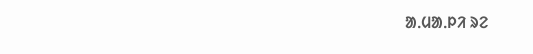ᱟᱹᱢᱟᱹᱞᱤ ᱨᱮ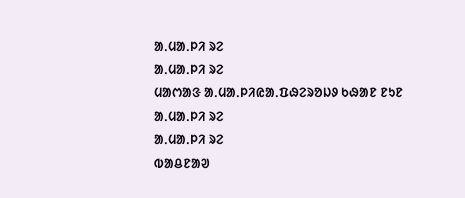ᱟᱹᱢᱟᱹᱞᱤ ᱨᱮ
ᱟᱹᱢᱟᱹᱞᱤ ᱨᱮ
ᱢᱟᱬᱟᱝ ᱟᱹᱢᱟᱹᱞᱤᱭᱟᱹᱯᱷᱮᱨᱚᱡᱽ ᱠᱷᱟᱱ ᱱᱩᱱ
ᱟᱹᱢᱟᱹᱞᱤ ᱨᱮ
ᱟᱹᱢᱟᱹᱞᱤ ᱨᱮ
ᱵᱟᱪᱱᱟᱣ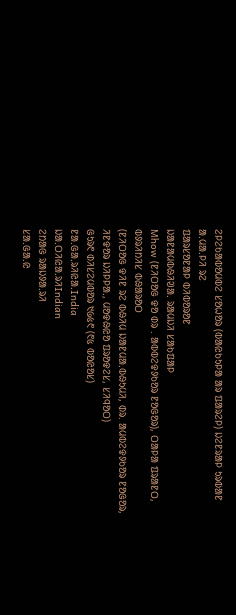ᱮᱞᱮᱠᱟᱵᱚᱢᱵᱮ ᱥᱚᱦᱚᱨ (ᱵᱟᱭᱠᱩᱞᱟ ᱟᱨ ᱯᱟᱨᱮᱞ) ᱡᱮᱱᱨᱟᱞ ᱩᱨᱵᱟᱱ
ᱟᱹᱢᱟᱹᱞᱤ ᱨᱮ
ᱯᱟᱨᱥᱚᱱᱟᱞ ᱵᱤᱵᱚᱨᱚᱱ
ᱡᱟᱱᱟᱢᱵᱷᱤᱣᱟᱹ ᱨᱟᱢᱡᱤ ᱥᱟᱠᱯᱟᱞ
Mhow (ᱱᱤᱛᱚᱜ ᱫᱚ ᱰᱨ . ᱟᱵᱵᱮᱫᱽᱠᱚᱨ ᱱᱚᱜᱚᱨ), ᱛᱟᱞᱟ ᱯᱨᱟᱱᱛ, ᱵᱽᱨᱤᱴᱤᱥ ᱵᱷᱟᱨᱚᱛ
(ᱱᱤᱛᱚᱜ ᱫᱤᱱ ᱨᱮ ᱵᱷᱤᱢ ᱡᱟᱱᱢᱟᱹᱵᱷᱩᱢᱤ, ᱰᱨ. ᱟᱢᱵᱮᱫᱽᱠᱚᱨ ᱱᱚᱜᱚᱨ, ᱤᱱᱫᱚᱨ ᱡᱤᱞᱞᱟᱹ, ᱢᱚᱫᱷᱭᱚ ᱯᱨᱚᱫᱮᱥ, ᱥᱤᱧᱚᱛ)
ᱜᱩᱨ᱖ ᱰᱤᱥᱮᱢᱵᱚᱨ ᱑᱙᱕᱖ (᱖᱕ ᱵᱚᱭᱚᱥ)
ᱱᱟᱹᱜᱟᱹᱨᱤᱭᱟᱹIndia
ᱡᱟᱹᱛᱤᱭᱟᱹᱨᱤIndian
ᱮᱴᱟᱜ ᱨᱟᱡᱽᱟᱹᱨᱤ
ᱥᱟᱹᱜᱟᱹᱭ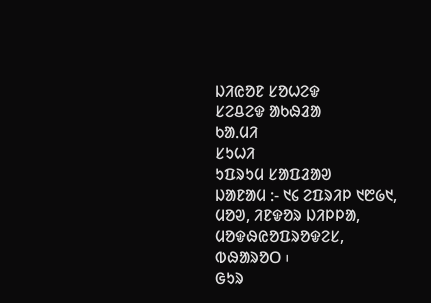ᱡᱤᱭᱚᱱ ᱥᱚᱦᱮᱫ
ᱥᱮᱪᱮᱫ ᱟᱠᱷᱲᱟ
ᱠᱟᱹᱢᱤ
ᱥᱩᱦᱤ
ᱩᱯᱨᱩᱢ ᱥᱟᱯᱲᱟᱣ
ᱡᱟᱱᱟᱢ ᱺ- ᱑᱔ ᱮᱯᱨᱤᱞ ᱑᱘᱙᱑, ᱢᱚᱣ, ᱤᱱᱫᱚᱨ ᱡᱤᱞᱞᱟ, ᱢᱚᱫᱷᱭᱚᱯᱨᱚᱫᱮᱥ, ᱵᱷᱟᱨᱚᱛ ᱾
ᱜᱩᱨ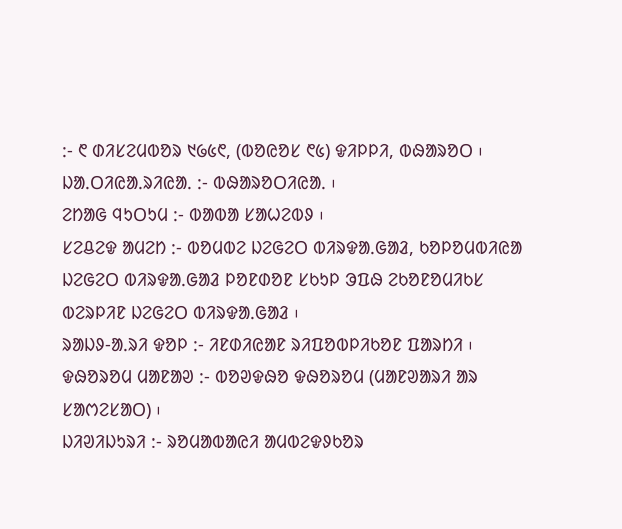ᱺ- ᱖ ᱰᱤᱥᱮᱢᱵᱚᱨ ᱑᱙᱕᱖, (ᱵᱚᱭᱚᱥ ᱖᱕) ᱫᱤᱞᱞᱤ, ᱵᱷᱟᱨᱚᱛ ᱾
ᱡᱟᱹᱛᱤᱭᱟᱹᱨᱤᱭᱟᱹ ᱺ- ᱵᱷᱟᱨᱚᱛᱤᱭᱟᱹ ᱾
ᱮᱴᱟᱜ ᱧᱩᱛᱩᱢ ᱺ- ᱵᱟᱵᱟ ᱥᱟᱦᱮᱵᱽ ᱾
ᱥᱮᱪᱮᱫ ᱟᱢᱮᱴ ᱺ- ᱵᱚᱢᱵᱮ ᱡᱮᱜᱮᱛ ᱵᱤᱨᱫᱟᱹᱜᱟᱲ, ᱠᱚᱞᱚᱢᱵᱤᱭᱟ ᱡᱮᱜᱮᱛ ᱵᱤᱨᱫᱟᱹᱜᱟᱲ ᱞᱚᱱᱰᱚᱱ ᱥᱠᱩᱞ ᱳᱯᱷ ᱮᱠᱚᱱᱚᱢᱤᱠᱥ ᱵᱮᱨᱞᱤᱱ ᱡᱮᱜᱮᱛ ᱵᱤᱨᱫᱟᱹᱜᱟᱲ ᱾
ᱨᱟᱡᱽ-ᱟᱹᱨᱤ ᱫᱚᱞ ᱺ- ᱤᱱᱰᱤᱭᱟᱱ ᱨᱤᱯᱚᱵᱞᱤᱠᱚᱱ ᱯᱟᱨᱴᱤ ᱾
ᱫᱷᱚᱨᱚᱢ ᱢᱟᱱᱟᱣ ᱺ- ᱵᱚᱣᱫᱷᱚ ᱫᱷᱚᱨᱚᱢ (ᱢᱟᱱᱣᱟᱨᱤ ᱟᱨ ᱥᱟᱬᱮᱥᱟᱛ) ᱾
ᱡᱤᱣᱤᱡᱩᱨᱤ :- ᱨᱚᱢᱟᱵᱟᱭᱤ ᱟᱢᱵᱮᱫᱽᱠᱚᱨ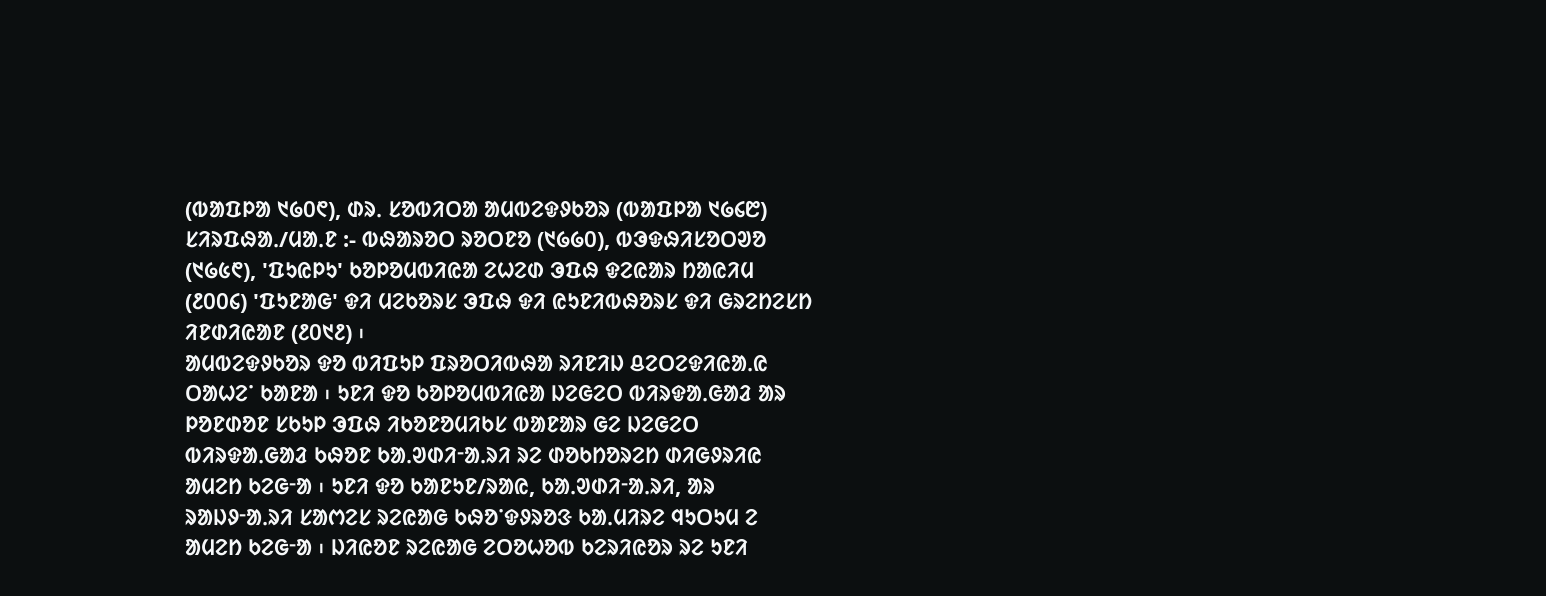(ᱵᱟᱯᱞᱟ ᱑᱙᱐᱖), ᱰᱨᱹ ᱥᱚᱵᱤᱛᱟ ᱟᱢᱵᱮᱫᱽᱠᱚᱨ (ᱵᱟᱯᱞᱟ ᱑᱙᱔᱘)
ᱥᱤᱨᱯᱷᱟᱹ/ᱢᱟᱹᱱ :- ᱵᱷᱟᱨᱚᱛ ᱨᱚᱛᱱᱚ (᱑᱙᱙᱐), ᱵᱳᱫᱷᱤᱥᱚᱛᱣᱚ (᱑᱙᱕᱖), 'ᱯᱩᱭᱞᱩ' ᱠᱚᱞᱚᱢᱵᱤᱭᱟ ᱮᱦᱮᱰ ᱳᱯᱷ ᱫᱮᱭᱟᱨ ᱴᱟᱭᱤᱢ (᱒᱐᱐᱔) 'ᱯᱩᱱᱟᱜ' ᱫᱤ ᱢᱮᱠᱚᱨᱥ ᱳᱯᱷ ᱫᱤ ᱭᱩᱱᱤᱵᱷᱚᱨᱥ ᱫᱤ ᱜᱨᱮᱴᱮᱥᱴ ᱤᱱᱰᱤᱭᱟᱱ (᱒᱐᱑᱒) ᱾
ᱟᱢᱵᱮᱫᱽᱠᱚᱨ ᱫᱚ ᱵᱤᱯᱩᱞ ᱯᱨᱚᱛᱤᱵᱷᱟ ᱨᱤᱱᱤᱡ ᱪᱮᱛᱮᱫᱤᱭᱟᱹᱭ ᱛᱟᱦᱮᱸ ᱠᱟᱱᱟ ᱾ ᱩᱱᱤ ᱫᱚ ᱠᱚᱞᱚᱢᱵᱤᱭᱟ ᱡᱮᱜᱮᱛ ᱵᱤᱨᱫᱟᱹᱜᱟᱲ ᱟᱨ ᱞᱚᱱᱰᱚᱱ ᱥᱠᱩᱞ ᱳᱯᱷ ᱤᱠᱚᱱᱚᱢᱤᱠᱥ ᱵᱟᱱᱟᱨ ᱜᱮ ᱡᱮᱜᱮᱛ ᱵᱤᱨᱫᱟᱹᱜᱟᱲ ᱠᱷᱚᱱ ᱠᱟᱹᱣᱰᱤᱼᱟᱹᱨᱤ ᱨᱮ ᱰᱚᱠᱴᱚᱨᱮᱴ ᱰᱤᱜᱽᱨᱤᱭ ᱟᱢᱮᱴ ᱠᱮᱜᱼᱟ ᱾ ᱩᱱᱤ ᱫᱚ ᱠᱟᱱᱩᱱ/ᱨᱟᱭ, ᱠᱟᱹᱣᱰᱤᱼᱟᱹᱨᱤ, ᱟᱨ ᱨᱟᱡᱽᱼᱟᱹᱨᱤ ᱥᱟᱬᱮᱥ ᱨᱮᱭᱟᱜ ᱠᱷᱚᱸᱫᱽᱨᱚᱝ ᱠᱟᱹᱢᱤᱨᱮ ᱧᱩᱛᱩᱢ ᱮ ᱟᱢᱮᱴ ᱠᱮᱜᱼᱟ ᱾ ᱡᱤᱭᱚᱱ ᱨᱮᱭᱟᱜ ᱮᱛᱚᱦᱚᱵ ᱠᱮᱨᱤᱭᱚᱨ ᱨᱮ ᱩᱱᱤ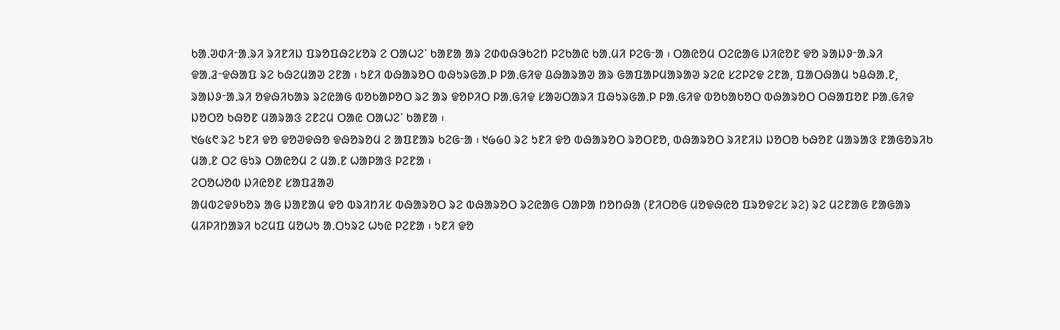ᱠᱟᱹᱣᱰᱤᱼᱟᱹᱨᱤ ᱨᱤᱱᱤᱡ ᱯᱨᱚᱯᱷᱮᱥᱚᱨ ᱮ ᱛᱟᱦᱮᱸ ᱠᱟᱱᱟ ᱟᱨ ᱮᱰᱵᱷᱳᱠᱮᱴ ᱞᱮᱠᱟᱭ ᱠᱟᱹᱢᱤ ᱞᱮᱜᱼᱟ ᱾ ᱛᱟᱭᱚᱢ ᱛᱮᱭᱟᱜ ᱡᱤᱭᱚᱱ ᱫᱚ ᱨᱟᱡᱽᱼᱟᱹᱨᱤ ᱫᱟᱹᱲᱼᱫᱷᱟᱯ ᱨᱮ ᱠᱷᱮᱢᱟᱣ ᱮᱱᱟ ᱾ ᱩᱱᱤ ᱵᱷᱟᱨᱚᱛ ᱵᱷᱩᱨᱜᱟᱹᱞ ᱞᱟᱹᱜᱤᱫ ᱪᱷᱟᱨᱟᱣ ᱟᱨ ᱜᱟᱯᱟᱞᱢᱟᱨᱟᱣ ᱨᱮᱭ ᱥᱮᱞᱮᱫ ᱮᱱᱟ, ᱯᱟᱛᱷᱟᱢ ᱩᱪᱷᱟᱹᱱ, ᱨᱟᱡᱽᱼᱟᱹᱨᱤ ᱚᱫᱷᱤᱠᱟᱨ ᱨᱮᱭᱟᱜ ᱵᱚᱠᱟᱞᱚᱛ ᱨᱮ ᱟᱨ ᱫᱚᱞᱤᱛ ᱞᱟᱹᱜᱤᱫ ᱥᱟᱶᱛᱟᱨᱤ ᱯᱷᱩᱨᱜᱟᱹᱞ ᱞᱟᱹᱜᱤᱫ ᱵᱚᱠᱟᱠᱚᱛ ᱵᱷᱟᱨᱚᱛ ᱛᱷᱟᱯᱚᱱ ᱞᱟᱹᱜᱤᱫ ᱡᱚᱛᱚ ᱠᱷᱚᱱ ᱢᱟᱨᱟᱝ ᱮᱱᱮᱢ ᱛᱟᱭ ᱛᱟᱦᱮᱸ ᱠᱟᱱᱟ ᱾
᱑᱙᱕᱖ ᱨᱮ ᱩᱱᱤ ᱫᱚ ᱫᱚᱣᱫᱷᱚ ᱫᱷᱚᱨᱚᱢ ᱮ ᱟᱯᱱᱟᱨ ᱠᱮᱜᱼᱟ ᱾ ᱑᱙᱙᱐ ᱨᱮ ᱩᱱᱤ ᱫᱚ ᱵᱷᱟᱨᱚᱛ ᱨᱚᱛᱱᱚ, ᱵᱷᱟᱨᱚᱛ ᱨᱤᱱᱤᱡ ᱡᱚᱛᱚ ᱠᱷᱚᱱ ᱢᱟᱨᱟᱝ ᱱᱟᱜᱚᱨᱤᱠ ᱢᱟᱹᱱ ᱛᱮ ᱜᱩᱨ ᱛᱟᱭᱚᱢ ᱮ ᱢᱟᱹᱱ ᱦᱟᱞᱟᱝ ᱞᱮᱱᱟ ᱾
ᱮᱛᱚᱦᱚᱵ ᱡᱤᱭᱚᱱ ᱥᱟᱯᱲᱟᱣ
ᱟᱢᱵᱮᱫᱽᱠᱚᱨ ᱟᱜ ᱡᱟᱱᱟᱢ ᱫᱚ ᱵᱨᱤᱴᱤᱥ ᱵᱷᱟᱨᱚᱛ ᱨᱮ ᱵᱷᱟᱨᱚᱛ ᱨᱮᱭᱟᱜ ᱛᱟᱞᱟ ᱴᱚᱴᱷᱟ (ᱱᱤᱛᱚᱜ ᱢᱚᱫᱷᱭᱚ ᱯᱨᱚᱫᱮᱥ ᱨᱮ) ᱨᱮ ᱢᱮᱱᱟᱜ ᱱᱟᱜᱟᱨ ᱢᱤᱞᱤᱴᱟᱨᱤ ᱠᱮᱢᱯ ᱢᱚᱦᱩ ᱟᱹᱛᱩᱨᱮ ᱦᱩᱭ ᱞᱮᱱᱟ ᱾ ᱩᱱᱤ ᱫᱚ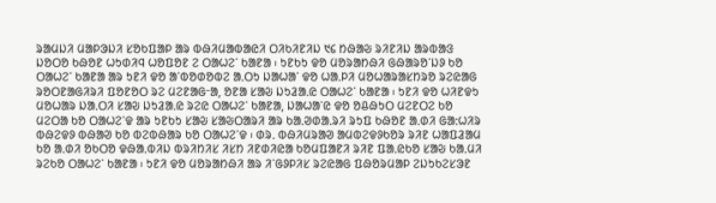ᱨᱟᱢᱡᱤ ᱢᱟᱞᱳᱡᱤ ᱥᱚᱠᱯᱟᱞ ᱟᱨ ᱵᱷᱤᱢᱟᱵᱟᱭᱤ ᱛᱤᱠᱤᱱᱤᱡ ᱑᱔ ᱴᱷᱟᱶ ᱨᱤᱱᱤᱡ ᱟᱨᱵᱟᱝ ᱡᱚᱛᱚ ᱠᱷᱚᱱ ᱦᱩᱰᱤᱧ ᱦᱚᱯᱚᱱ ᱮ ᱛᱟᱦᱮᱸ ᱠᱟᱱᱟ ᱾ ᱩᱱᱠᱩ ᱫᱚ ᱢᱚᱨᱟᱴᱷᱤ ᱜᱷᱟᱨᱚᱸᱡᱽ ᱠᱚ ᱛᱟᱦᱮᱸ ᱠᱟᱱᱟ ᱟᱨ ᱩᱱᱤ ᱫᱚ ᱟᱸᱵᱚᱰᱚᱵᱮ ᱟᱹᱛᱩ ᱡᱟᱦᱟᱸ ᱫᱚ ᱦᱟᱹᱞᱤ ᱢᱚᱦᱟᱨᱟᱥᱴᱨᱚ ᱨᱮᱭᱟᱜ ᱨᱚᱛᱱᱟᱜᱤᱨᱤ ᱯᱚᱱᱚᱛ ᱨᱮ ᱢᱮᱱᱟᱜᱼᱟ, ᱚᱱᱟ ᱥᱟᱶ ᱡᱩᱲᱟᱹᱭ ᱛᱟᱦᱮᱸ ᱠᱟᱱᱟ ᱾ ᱩᱱᱤ ᱫᱚ ᱦᱤᱱᱫᱩ ᱢᱚᱦᱟᱨ ᱡᱟᱹᱛᱤ ᱥᱟᱶ ᱡᱩᱲᱟᱹᱭ ᱨᱮᱭ ᱛᱟᱦᱮᱸ ᱠᱟᱱᱟ, ᱡᱟᱦᱟᱸᱭ ᱫᱚ ᱚᱪᱷᱩᱛ ᱢᱮᱱᱛᱮ ᱠᱚ ᱢᱮᱛᱟ ᱠᱚ ᱛᱟᱦᱮᱸᱫ ᱟᱨ ᱩᱱᱠᱩ ᱥᱟᱶ ᱥᱟᱶᱛᱟᱨᱤ ᱟᱨ ᱠᱟᱹᱣᱰᱟᱹᱨᱤ ᱨᱩᱯ ᱠᱷᱚᱱ ᱟᱹᱰᱤ ᱜᱟᱺᱦᱤᱨ ᱵᱷᱮᱫᱽ ᱵᱷᱟᱣ ᱠᱚ ᱵᱮᱵᱷᱟᱨ ᱠᱚ ᱛᱟᱦᱮᱸᱫ ᱾ ᱰᱨᱹ ᱵᱷᱤᱢᱨᱟᱣ ᱟᱢᱵᱮᱫᱽᱠᱚᱨ ᱨᱤᱱ ᱦᱟᱯᱲᱟᱢ ᱠᱚ ᱟᱹᱰᱤ ᱚᱠᱛᱚ ᱫᱷᱟᱹᱵᱤᱡ ᱵᱨᱤᱴᱤᱥ ᱤᱥᱴ ᱤᱱᱰᱤᱭᱟ ᱠᱚᱢᱯᱟᱱᱤ ᱨᱤᱱ ᱯᱟᱹᱭᱠᱚ ᱥᱟᱶ ᱠᱟᱹᱢᱤ ᱨᱮᱠᱚ ᱛᱟᱦᱮᱸ ᱠᱟᱱᱟ ᱾ ᱩᱱᱤ ᱫᱚ ᱢᱚᱨᱟᱴᱷᱤ ᱟᱨ ᱤᱸᱜᱽᱞᱤᱥ ᱨᱮᱭᱟᱜ ᱯᱷᱚᱨᱢᱟᱞ ᱮᱡᱩᱠᱮᱥᱳᱱ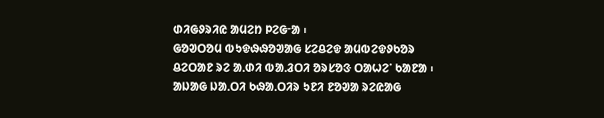ᱰᱤᱜᱽᱨᱤᱭ ᱟᱢᱮᱴ ᱞᱮᱜᱼᱟ ᱾
ᱜᱚᱣᱛᱚᱢ ᱵᱩᱫᱷᱷᱚᱣᱟᱜ ᱥᱮᱪᱮᱫ ᱟᱢᱵᱮᱫᱽᱠᱚᱨ ᱪᱮᱛᱟᱱ ᱨᱮ ᱟᱹᱰᱤ ᱵᱟᱹᱲᱛᱤ ᱚᱨᱥᱚᱝ ᱛᱟᱦᱮᱸ ᱠᱟᱱᱟ ᱾ ᱟᱡᱟᱜ ᱡᱟᱹᱛᱤ ᱠᱷᱟᱹᱛᱤᱨ ᱩᱱᱤ ᱱᱚᱣᱟ ᱨᱮᱭᱟᱜ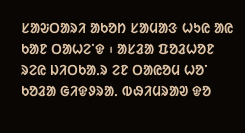ᱥᱟᱶᱛᱟᱨᱤ ᱟᱠᱚᱴ ᱥᱟᱢᱟᱝ ᱦᱩᱭ ᱟᱭ ᱠᱟᱱ ᱛᱟᱦᱮᱸᱫ ᱾ ᱟᱥᱲᱟ ᱯᱚᱲᱦᱚᱱ ᱨᱮᱭ ᱡᱤᱛᱠᱟᱹᱨ ᱮᱱ ᱛᱟᱭᱚᱢ ᱦᱚᱸ ᱠᱚᱲᱟ ᱜᱤᱫᱽᱨᱟᱹ ᱵᱷᱤᱢᱨᱟᱣ ᱫᱚ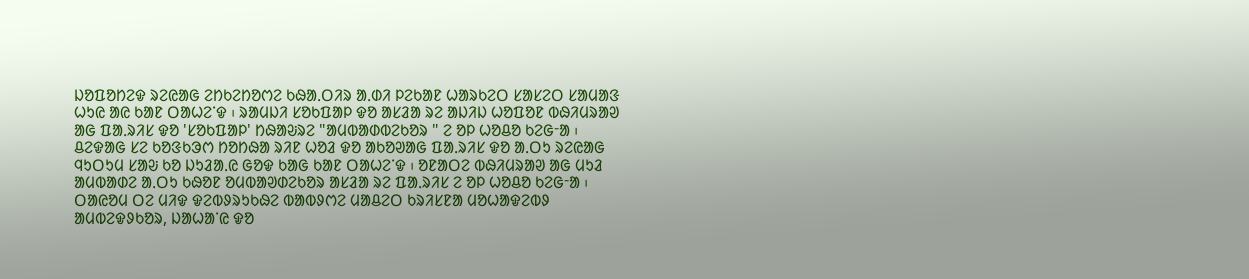ᱡᱚᱯᱚᱴᱮᱫ ᱨᱮᱭᱟᱜ ᱮᱴᱠᱮᱴᱚᱬᱮ ᱠᱷᱟᱹᱛᱤᱨ ᱟᱹᱰᱤ ᱞᱮᱠᱟᱱ ᱦᱟᱨᱠᱮᱛ ᱥᱟᱥᱮᱛ ᱥᱟᱢᱟᱝ ᱦᱩᱭ ᱟᱭ ᱠᱟᱱ ᱛᱟᱦᱮᱸᱫ ᱾ ᱨᱟᱢᱡᱤ ᱥᱚᱠᱯᱟᱞ ᱫᱚ ᱟᱥᱲᱟ ᱨᱮ ᱟᱡᱤᱡ ᱦᱚᱯᱚᱱ ᱵᱷᱤᱢᱨᱟᱣ ᱟᱜ ᱯᱟᱹᱨᱤᱥ ᱫᱚ 'ᱥᱚᱠᱯᱟᱞ' ᱴᱷᱟᱶᱨᱮ "ᱟᱢᱵᱟᱰᱵᱮᱠᱚᱨ " ᱮ ᱚᱞ ᱦᱚᱪᱚ ᱠᱮᱜᱼᱟ ᱾ ᱪᱮᱫᱟᱜ ᱥᱮ ᱠᱚᱝᱠᱳᱬ ᱴᱚᱴᱷᱟ ᱨᱤᱱ ᱦᱚᱲ ᱫᱚ ᱟᱠᱚᱣᱟᱜ ᱯᱟᱹᱨᱤᱥ ᱫᱚ ᱟᱹᱛᱩ ᱨᱮᱭᱟᱜ ᱧᱩᱛᱩᱢ ᱥᱟᱶ ᱠᱚ ᱡᱩᱲᱟᱹᱭ ᱜᱚᱫ ᱠᱟᱜ ᱠᱟᱱ ᱛᱟᱦᱮᱸᱫ ᱾ ᱚᱱᱟᱛᱮ ᱵᱷᱤᱢᱨᱟᱣ ᱟᱜ ᱢᱩᱲ ᱟᱢᱵᱟᱰᱮ ᱟᱹᱛᱩ ᱠᱷᱚᱱ ᱚᱢᱵᱟᱣᱰᱮᱠᱚᱨ ᱟᱥᱲᱟ ᱨᱮ ᱯᱟᱹᱨᱤᱥ ᱮ ᱚᱞ ᱦᱚᱪᱚ ᱠᱮᱜᱼᱟ ᱾ ᱛᱟᱭᱚᱢ ᱛᱮ ᱢᱤᱫ ᱫᱮᱵᱽᱨᱩᱠᱷᱮ ᱵᱟᱵᱽᱬᱮ ᱢᱟᱪᱮᱛ ᱠᱨᱤᱥᱱᱟ ᱢᱚᱦᱟᱫᱮᱵᱽ ᱟᱢᱵᱮᱫᱽᱠᱚᱨ, ᱡᱟᱦᱟᱸᱭ ᱫᱚ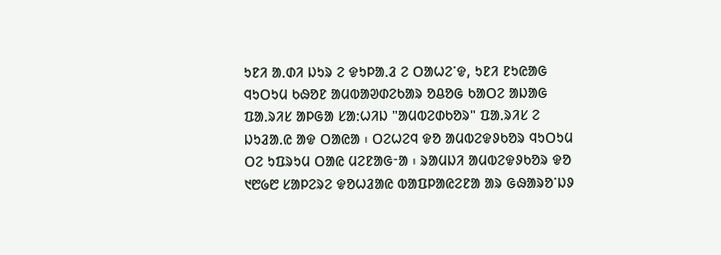ᱩᱱᱤ ᱟᱹᱰᱤ ᱡᱩᱨ ᱮ ᱫᱩᱞᱟᱹᱲ ᱮ ᱛᱟᱦᱮᱸᱫ, ᱩᱱᱤ ᱱᱩᱭᱟᱜ ᱧᱩᱛᱩᱢ ᱠᱷᱚᱱ ᱟᱢᱵᱟᱣᱰᱮᱠᱟᱨ ᱚᱪᱚᱜ ᱠᱟᱛᱮ ᱟᱡᱟᱜ ᱯᱟᱹᱨᱤᱥ ᱟᱞᱜᱟ ᱥᱟᱺᱦᱤᱡ "ᱟᱢᱵᱮᱰᱠᱚᱨ" ᱯᱟᱹᱨᱤᱥ ᱮ ᱡᱩᱲᱟᱹᱭ ᱟᱫ ᱛᱟᱭᱟ ᱾ ᱛᱮᱦᱮᱧ ᱫᱚ ᱟᱢᱵᱮᱫᱽᱠᱚᱨ ᱧᱩᱛᱩᱢ ᱛᱮ ᱩᱯᱨᱩᱢ ᱛᱟᱭ ᱢᱮᱱᱟᱜᱼᱟ ᱾ ᱨᱟᱢᱡᱤ ᱟᱢᱵᱮᱫᱽᱠᱚᱨ ᱫᱚ ᱑᱘᱙᱘ ᱥᱟᱞᱮᱨᱮ ᱫᱚᱦᱲᱟᱭ ᱵᱟᱯᱞᱟᱭᱮᱱᱟ ᱟᱨ ᱜᱷᱟᱨᱚᱸᱡᱽ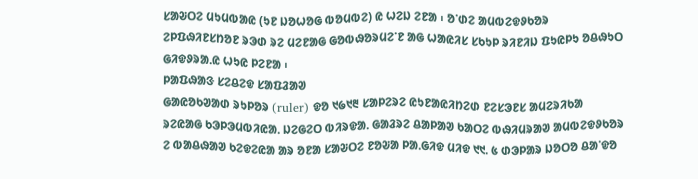ᱥᱟᱶᱛᱮ ᱢᱩᱢᱵᱟᱭ (ᱩᱱ ᱡᱚᱦᱚᱜ ᱵᱚᱢᱵᱮ) ᱭ ᱦᱮᱡ ᱮᱱᱟ ᱾ ᱚᱸᱰᱮ ᱟᱢᱵᱮᱫᱽᱠᱚᱨ ᱮᱞᱯᱷᱤᱱᱥᱴᱚᱱ ᱨᱳᱰ ᱨᱮ ᱢᱮᱱᱟᱜ ᱜᱚᱵᱷᱚᱨᱢᱮᱸᱱ ᱟᱜ ᱦᱟᱭᱤᱥ ᱥᱠᱩᱞ ᱨᱤᱱᱤᱡ ᱯᱩᱭᱞᱩ ᱚᱪᱷᱩᱛ ᱜᱤᱫᱽᱨᱟᱹᱭ ᱦᱩᱭ ᱞᱮᱱᱟ ᱾
ᱞᱟᱯᱷᱟᱝ ᱥᱮᱪᱮᱫ ᱥᱟᱯᱲᱟᱣ
ᱜᱟᱭᱚᱠᱣᱟᱰ ᱨᱩᱞᱚᱨ (ruler) ᱫᱚ ᱑᱙᱑᱓ ᱥᱟᱞᱮᱨᱮ ᱭᱩᱱᱟᱭᱤᱴᱮᱰ ᱱᱮᱥᱳᱱᱥ ᱟᱢᱮᱨᱤᱠᱟ ᱨᱮᱭᱟᱜ ᱠᱳᱞᱳᱢᱵᱤᱭᱟᱹ ᱡᱮᱜᱮᱛ ᱵᱤᱨᱫᱟᱹ ᱜᱟᱲᱨᱮ ᱪᱟᱞᱟᱣ ᱠᱟᱛᱮ ᱵᱷᱤᱢᱨᱟᱣ ᱟᱢᱵᱮᱫᱽᱠᱚᱨ ᱮ ᱵᱟᱪᱷᱟᱣ ᱠᱮᱫᱮᱭᱟ ᱟᱨ ᱚᱱᱟ ᱥᱟᱶᱛᱮ ᱱᱚᱶᱟ ᱞᱟᱹᱜᱤᱫ ᱢᱤᱫ ᱑᱑. ᱕ ᱰᱳᱞᱟᱨ ᱡᱚᱛᱚ ᱪᱟᱸᱫᱚ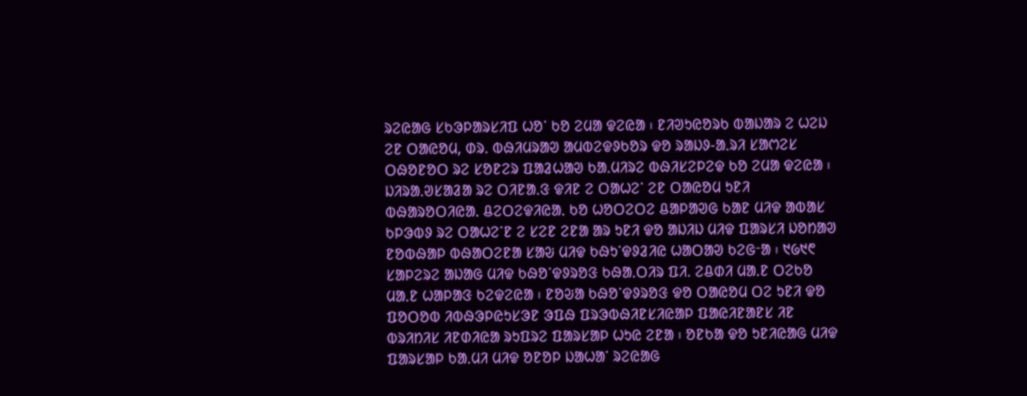ᱨᱮᱭᱟᱜ ᱥᱠᱳᱞᱟᱨᱥᱤᱯ ᱦᱚᱸ ᱠᱚ ᱮᱢᱟ ᱫᱮᱭᱟ ᱾ ᱱᱤᱣᱩᱭᱚᱨᱠ ᱵᱟᱡᱟᱨ ᱮ ᱦᱮᱡ ᱮᱱ ᱛᱟᱭᱚᱢ, ᱰᱨ. ᱵᱷᱤᱢᱨᱟᱣ ᱟᱢᱵᱮᱫᱽᱠᱚᱨ ᱫᱚ ᱨᱟᱡᱽ-ᱟᱹᱨᱤ ᱥᱟᱬᱮᱥ ᱛᱷᱚᱱᱚᱛ ᱨᱮ ᱥᱚᱱᱮᱨ ᱯᱟᱲᱦᱟᱣ ᱠᱟᱹᱢᱤᱨᱮ ᱵᱷᱤᱥᱮᱞᱮᱫ ᱠᱚ ᱮᱢᱟ ᱫᱮᱭᱟ ᱾ ᱡᱤᱨᱟᱹᱣᱥᱟᱲᱟ ᱨᱮ ᱛᱤᱱᱟᱹᱝ ᱫᱤᱱ ᱮ ᱛᱟᱦᱮᱸ ᱮᱱ ᱛᱟᱭᱚᱢ ᱩᱱᱤ ᱵᱷᱟᱨᱚᱛᱤᱭᱟᱹ ᱪᱮᱛᱮᱫᱤᱭᱟᱹ ᱠᱚ ᱦᱚᱛᱮᱛᱮ ᱪᱟᱞᱟᱣᱜ ᱠᱟᱱ ᱢᱤᱫ ᱟᱵᱟᱥ ᱠᱞᱳᱵᱽ ᱨᱮ ᱛᱟᱦᱮᱸᱱ ᱮ ᱥᱮᱱ ᱮᱱᱟ ᱟᱨ ᱩᱱᱤ ᱫᱚ ᱟᱡᱤᱡ ᱢᱤᱫ ᱯᱟᱨᱥᱤ ᱡᱚᱴᱟᱣ ᱱᱚᱵᱷᱟᱞ ᱵᱷᱟᱛᱮᱱᱟ ᱥᱟᱶ ᱢᱤᱫ ᱠᱷᱩᱸᱫᱽᱲᱤᱭ ᱦᱟᱛᱟᱣ ᱠᱮᱜᱼᱟ ᱾ ᱑᱙᱑᱖ ᱥᱟᱞᱮᱨᱮ ᱟᱡᱟᱜ ᱢᱤᱫ ᱠᱷᱚᱸᱫᱽᱨᱚᱝ ᱠᱷᱟᱹᱛᱤᱨ ᱯᱤ. ᱮᱪᱰᱤ ᱢᱟᱹᱱ ᱛᱮᱠᱚ ᱢᱟᱹᱱ ᱦᱟᱞᱟᱝ ᱠᱮᱫᱮᱭᱟ ᱾ ᱱᱚᱶᱟ ᱠᱷᱚᱸᱫᱽᱨᱚᱝ ᱫᱚ ᱛᱟᱭᱚᱢ ᱛᱮ ᱩᱱᱤ ᱫᱚ ᱯᱚᱛᱚᱵ ᱤᱵᱷᱳᱞᱭᱩᱥᱳᱱ ᱳᱯᱷ ᱯᱨᱳᱵᱷᱤᱱᱥᱤᱭᱟᱞ ᱯᱟᱭᱤᱱᱟᱱᱥ ᱤᱱ ᱵᱨᱤᱴᱤᱥ ᱤᱱᱰᱤᱭᱟ ᱨᱩᱯᱨᱮ ᱯᱟᱨᱥᱟᱞ ᱦᱩᱭ ᱮᱱᱟ ᱾ ᱚᱱᱠᱟ ᱫᱚ ᱩᱱᱤᱭᱟᱜ ᱢᱤᱫ ᱯᱟᱨᱥᱟᱞ ᱠᱟᱹᱢᱤ ᱢᱤᱫ ᱚᱱᱚᱞ ᱡᱟᱦᱟᱸ ᱨᱮᱭᱟᱜ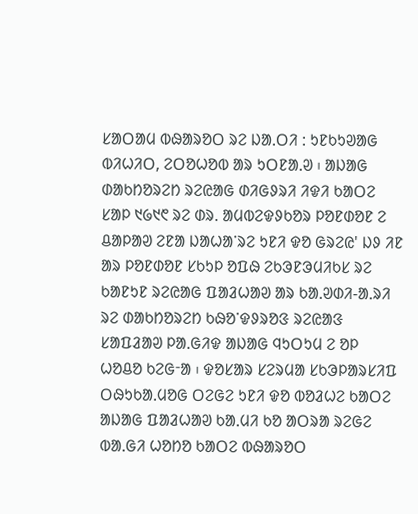ᱥᱟᱛᱟᱢ ᱵᱷᱟᱨᱚᱛ ᱨᱮ ᱡᱟᱹᱛᱤ : ᱩᱱᱠᱩᱣᱟᱜ ᱵᱤᱦᱤᱛ, ᱮᱛᱚᱦᱚᱵ ᱟᱨ ᱩᱛᱱᱟᱹᱣ ᱾ ᱟᱡᱟᱜ ᱰᱟᱠᱴᱚᱨᱮᱴ ᱨᱮᱭᱟᱜ ᱰᱤᱜᱽᱨᱤ ᱤᱫᱤ ᱠᱟᱛᱮ ᱥᱟᱞ ᱑᱙᱑᱖ ᱨᱮ ᱰᱨ. ᱟᱢᱵᱮᱫᱽᱠᱚᱨ ᱞᱚᱱᱰᱚᱱ ᱮ ᱪᱟᱞᱟᱣ ᱮᱱᱟ ᱡᱟᱦᱟᱸᱨᱮ ᱩᱱᱤ ᱫᱚ ᱜᱨᱮᱭ' ᱡᱽ ᱤᱱ ᱟᱨ ᱞᱚᱱᱰᱚᱱ ᱥᱠᱩᱞ ᱚᱯᱷ ᱮᱠᱳᱱᱳᱢᱤᱠᱥ ᱨᱮ ᱠᱟᱱᱩᱱ ᱨᱮᱭᱟᱜ ᱯᱟᱲᱦᱟᱣ ᱟᱨ ᱠᱟᱹᱣᱰᱤ-ᱟᱹᱨᱤ ᱨᱮ ᱰᱟᱠᱴᱚᱨᱮᱴ ᱠᱷᱚᱸᱫᱽᱨᱚᱝ ᱨᱮᱭᱟᱝ ᱥᱟᱯᱲᱟᱣ ᱞᱟᱹᱜᱤᱫ ᱟᱡᱟᱜ ᱧᱩᱛᱩᱢ ᱮ ᱚᱞ ᱦᱚᱪᱚ ᱠᱮᱜᱼᱟ ᱾ ᱫᱚᱥᱟᱨ ᱥᱮᱨᱢᱟ ᱥᱠᱳᱞᱟᱨᱥᱤᱯ ᱛᱷᱩᱠᱟᱹᱢᱚᱜ ᱛᱮᱜᱮ ᱩᱱᱤ ᱫᱚ ᱵᱚᱲᱦᱮ ᱠᱟᱛᱮ ᱟᱡᱟᱜ ᱯᱟᱲᱦᱟᱣ ᱠᱟᱹᱢᱤ ᱠᱚ ᱟᱛᱨᱟ ᱨᱮᱜᱮ ᱵᱟᱹᱜᱤ ᱦᱚᱴᱚ ᱠᱟᱛᱮ ᱵᱷᱟᱨᱚᱛ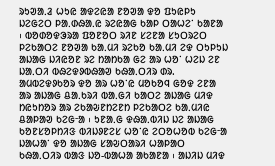ᱨᱩᱣᱟᱹᱲ ᱦᱩᱭ ᱟᱫᱮᱭᱟ ᱱᱚᱣᱟ ᱫᱚ ᱯᱩᱭᱞᱩ ᱡᱮᱜᱮᱛ ᱞᱟᱹᱰᱷᱟᱹᱭ ᱨᱮᱭᱟᱜ ᱠᱟᱞ ᱛᱟᱦᱮᱸ ᱠᱟᱱᱟ ᱾ ᱵᱚᱰᱚᱫᱳᱨᱟ ᱯᱚᱱᱚᱛ ᱨᱤᱱ ᱥᱮᱱᱟ ᱥᱩᱛᱨᱮᱛ ᱞᱮᱠᱟᱛᱮ ᱱᱚᱣᱟ ᱠᱟᱹᱢᱤ ᱨᱮᱠᱚ ᱠᱟᱹᱢᱤ ᱮᱫ ᱛᱩᱞᱩᱡ ᱟᱡᱟᱜ ᱡᱤᱭᱚᱱ ᱨᱮ ᱴᱟᱴᱠᱟ ᱜᱮ ᱟᱨ ᱦᱚᱸ ᱦᱮᱡ ᱮᱱ ᱡᱟᱹᱛᱤ ᱵᱷᱮᱫᱽᱵᱷᱟᱣ ᱠᱷᱟᱹᱛᱤᱨ ᱰᱨ. ᱟᱢᱵᱮᱫᱽᱠᱚᱨ ᱫᱚ ᱟᱨ ᱦᱚᱸᱭ ᱢᱚᱠᱚᱧ ᱜᱚᱫ ᱮᱱᱟ ᱟᱨ ᱟᱡᱟᱜ ᱪᱟᱹᱠᱨᱤ ᱵᱟᱹᱜᱤ ᱠᱟᱛᱮ ᱟᱡᱟᱜ ᱢᱤᱫ ᱴᱭᱩᱴᱚᱨ ᱟᱨ ᱮᱠᱟᱶᱱᱴᱮᱱᱴ ᱞᱮᱠᱟᱛᱮ ᱠᱟᱹᱢᱤᱭ ᱪᱟᱞᱟᱣ ᱠᱮᱜᱼᱟ ᱾ ᱩᱱᱟᱹᱜ ᱫᱷᱟᱹᱵᱤᱡ ᱡᱮ ᱟᱡᱟᱜ ᱠᱚᱱᱥᱚᱞᱴᱤᱝ ᱵᱤᱡᱽᱱᱮᱥ ᱦᱚᱸᱭ ᱮᱛᱚᱦᱚᱵ ᱠᱮᱜᱼᱟ ᱡᱟᱦᱟᱸ ᱫᱚ ᱟᱡᱟᱜ ᱥᱟᱶᱛᱟᱨᱤ ᱦᱟᱞᱟᱛ ᱠᱷᱟᱹᱛᱤᱨ ᱵᱟᱝ ᱡᱚ-ᱵᱟᱦᱟ ᱟᱠᱟᱱᱟ ᱾ ᱟᱡᱤᱡ ᱢᱤᱫ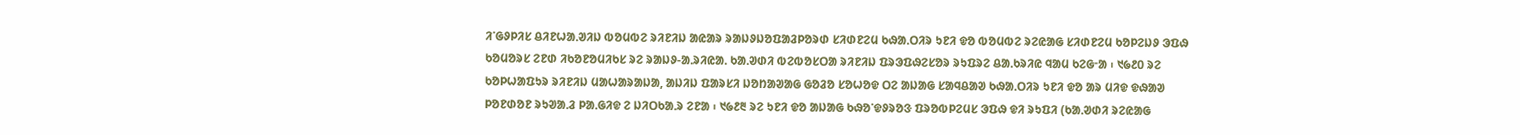ᱤᱸᱜᱽᱞᱤᱥ ᱪᱤᱱᱦᱟᱹᱣᱤᱡ ᱵᱚᱢᱵᱮ ᱨᱤᱱᱤᱡ ᱟᱭᱟᱨ ᱨᱟᱡᱽᱡᱚᱯᱟᱲᱞᱚᱨᱰ ᱥᱤᱰᱱᱮᱢ ᱠᱷᱟᱹᱛᱤᱨ ᱩᱱᱤ ᱫᱚ ᱵᱚᱢᱵᱮ ᱨᱮᱭᱟᱜ ᱥᱤᱰᱱᱮᱢ ᱠᱚᱞᱮᱡᱽ ᱳᱯᱷ ᱠᱚᱢᱚᱨᱥ ᱮᱱᱰ ᱤᱠᱚᱱᱚᱢᱤᱠᱥ ᱨᱮ ᱨᱟᱡᱽ-ᱟᱹᱨᱤᱭᱟᱹ ᱠᱟᱹᱣᱰᱤ ᱵᱮᱵᱚᱥᱛᱟ ᱨᱤᱱᱤᱡ ᱯᱨᱳᱯᱷᱮᱥᱚᱨ ᱨᱩᱯᱨᱮ ᱪᱟᱹᱠᱨᱤᱭ ᱧᱟᱢ ᱠᱮᱜᱼᱟ ᱾ ᱑᱙᱒᱐ ᱨᱮ ᱠᱚᱞᱦᱟᱯᱩᱨ ᱨᱤᱱᱤᱡ ᱢᱟᱦᱟᱨᱟᱡᱟ, ᱟᱡᱤᱡ ᱯᱟᱨᱥᱤ ᱡᱚᱴᱟᱣᱟᱜ ᱜᱚᱲᱚ ᱥᱚᱦᱚᱫ ᱛᱮ ᱟᱡᱟᱜ ᱥᱟᱧᱪᱟᱣ ᱠᱷᱟᱹᱛᱤᱨ ᱩᱱᱤ ᱫᱚ ᱟᱨ ᱢᱤᱫ ᱫᱷᱟᱣ ᱞᱚᱱᱰᱚᱱ ᱨᱩᱣᱟᱹᱲ ᱞᱟᱹᱜᱤᱫ ᱮ ᱡᱤᱛᱠᱟᱹᱨ ᱮᱱᱟ ᱾ ᱑᱙᱒᱓ ᱨᱮ ᱩᱱᱤ ᱫᱚ ᱟᱡᱟᱜ ᱠᱷᱚᱸᱫᱽᱨᱚᱝ ᱯᱨᱚᱵᱞᱮᱢᱥ ᱳᱯᱷ ᱫᱤ ᱨᱩᱯᱤ (ᱠᱟᱹᱣᱰᱤ ᱨᱮᱭᱟᱜ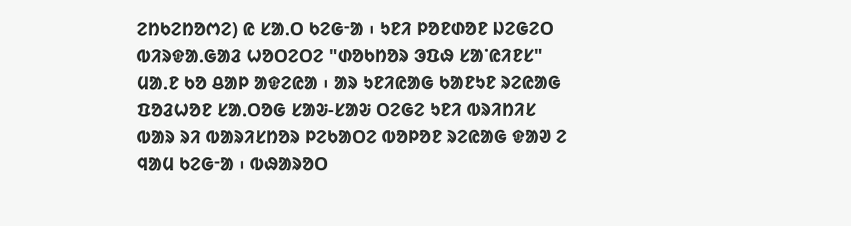ᱮᱴᱠᱮᱴᱚᱬᱮ) ᱭ ᱥᱟᱹᱛ ᱠᱮᱜᱼᱟ ᱾ ᱩᱱᱤ ᱞᱚᱱᱰᱚᱱ ᱡᱮᱜᱮᱛ ᱵᱤᱨᱫᱟᱹᱜᱟᱲ ᱦᱚᱛᱮᱛᱮ "ᱰᱚᱠᱴᱚᱨ ᱳᱯᱷ ᱥᱟᱸᱭᱤᱱᱥ" ᱢᱟᱹᱱ ᱠᱚ ᱪᱟᱞ ᱟᱫᱮᱭᱟ ᱾ ᱟᱨ ᱩᱱᱤᱭᱟᱜ ᱠᱟᱱᱩᱱ ᱨᱮᱭᱟᱜ ᱯᱚᱲᱦᱚᱱ ᱥᱟᱹᱛᱚᱜ ᱥᱟᱶ-ᱥᱟᱶ ᱛᱮᱜᱮ ᱩᱱᱤ ᱵᱨᱤᱴᱤᱥ ᱵᱟᱨ ᱨᱤ ᱵᱟᱨᱤᱥᱴᱚᱨ ᱞᱮᱠᱟᱛᱮ ᱵᱚᱞᱚᱱ ᱨᱮᱭᱟᱜ ᱫᱟᱣ ᱮ ᱧᱟᱢ ᱠᱮᱜᱼᱟ ᱾ ᱵᱷᱟᱨᱚᱛ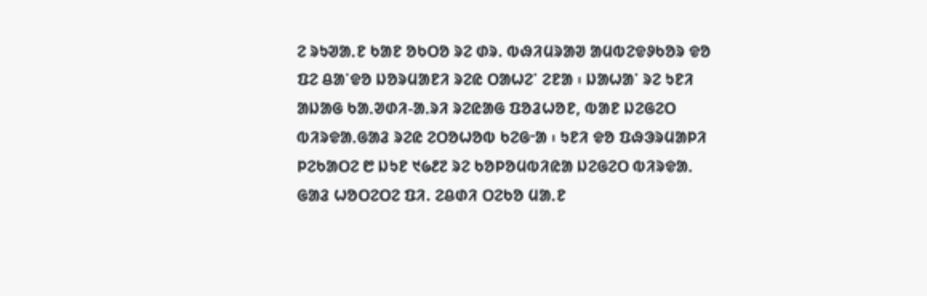ᱮ ᱨᱩᱣᱟᱹᱱ ᱠᱟᱱ ᱚᱠᱛᱚ ᱨᱮ ᱰᱨ. ᱵᱷᱤᱢᱨᱟᱣ ᱟᱢᱵᱮᱫᱽᱠᱚᱨ ᱫᱚ ᱯᱮ ᱪᱟᱸᱫᱚ ᱡᱚᱨᱢᱟᱱᱤ ᱨᱮᱭ ᱛᱟᱦᱮᱸ ᱮᱱᱟ ᱾ ᱡᱟᱦᱟᱸ ᱨᱮ ᱩᱱᱤ ᱟᱡᱟᱜ ᱠᱟᱹᱣᱰᱤ-ᱟᱹᱨᱤ ᱨᱮᱭᱟᱜ ᱯᱚᱲᱦᱚᱱ, ᱵᱟᱱ ᱡᱮᱜᱮᱛ ᱵᱤᱨᱫᱟᱹᱜᱟᱲ ᱨᱮᱭ ᱮᱛᱚᱦᱚᱵ ᱠᱮᱜᱼᱟ ᱾ ᱩᱱᱤ ᱫᱚ ᱯᱷᱳᱨᱢᱟᱞᱤ ᱞᱮᱠᱟᱛᱮ ᱘ ᱡᱩᱱ ᱑᱙᱒᱗ ᱨᱮ ᱠᱚᱞᱚᱢᱵᱤᱭᱟ ᱡᱮᱜᱮᱛ ᱵᱤᱨᱫᱟᱹ ᱜᱟᱲ ᱦᱚᱛᱮᱛᱮ ᱯᱤ. ᱮᱪᱰᱤ ᱛᱮᱠᱚ ᱢᱟᱹᱱ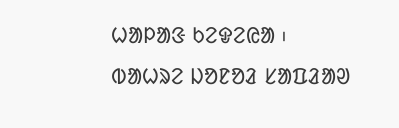ᱦᱟᱞᱟᱝ ᱠᱮᱫᱮᱭᱟ ᱾
ᱵᱟᱦᱨᱮ ᱡᱚᱱᱚᱲ ᱥᱟᱯᱲᱟᱣ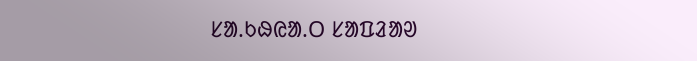ᱥᱟ.ᱠᱷᱭᱟ.ᱛ ᱥᱟᱯᱲᱟᱣ